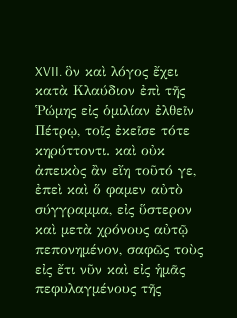XVII. ὃν καὶ λόγος ἔχει κατὰ Κλαύδιον ἐπὶ τῆς ῾Ρώμης εἰς ὁμιλίαν ἐλθεῖν Πέτρῳ, τοῖς ἐκεῖσε τότε κηρύττοντι. καὶ οὐκ ἀπεικὸς ἂν εἴη τοῦτό γε, ἐπεὶ καὶ ὅ φαμεν αὐτὸ σύγγραμμα, εἰς ὕστερον καὶ μετὰ χρόνους αὐτῷ πεπονημένον, σαφῶς τοὺς εἰς ἔτι νῦν καὶ εἰς ἡμᾶς πεφυλαγμένους τῆς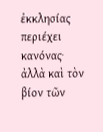ἐκκλησίας περιέχει κανόνας· ἀλλὰ καὶ τὸν βίον τῶν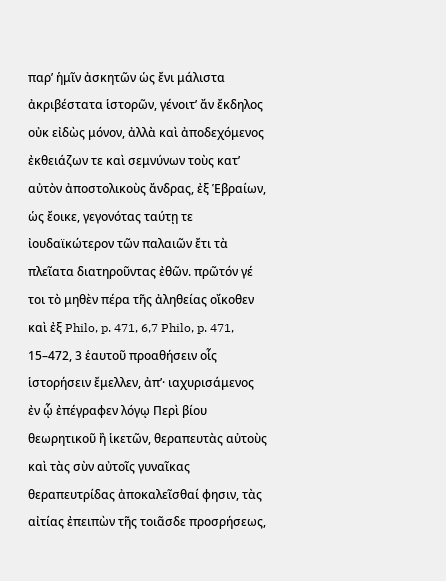παρ’ ἡμῖν ἀσκητῶν ὡς ἔνι μάλιστα ἀκριβέστατα ἱστορῶν, γένοιτ’ ἄν ἔκδηλος οὐκ εἰδὼς μόνον, ἀλλὰ καὶ ἀποδεχόμενος ἐκθειάζων τε καὶ σεμνύνων τοὺς κατ’ αὐτὸν ἀποστολικοὺς ἄνδρας, ἐξ Ἑβραίων, ὡς ἔοικε, γεγονότας ταύτῃ τε ἰουδαϊκώτερον τῶν παλαιῶν ἔτι τὰ πλεῖατα διατηροῦντας ἐθῶν. πρῶτόν γέ τοι τὸ μηθὲν πέρα τῆς ἀληθείας οἴκοθεν καὶ ἐξ Philo, p. 471, 6,7 Philo, p. 471, 15–472, 3 ἑαυτοῦ προαθήσειν οἷς ἱστορήσειν ἔμελλεν, ἀπ’· ιαχυρισάμενος ἐν ᾧ ἐπέγραφεν λόγῳ Περὶ βίου θεωρητικοῦ ἢ ἱκετῶν, θεραπευτὰς αὐτοὺς καὶ τὰς σὺν αὐτοῖς γυναῖκας θεραπευτρίδας ἀποκαλεῖσθαί φησιν, τὰς αἰτίας ἐπειπὼν τῆς τοιᾶσδε προσρήσεως,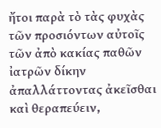ἤτοι παρὰ τὸ τὰς φυχὰς τῶν προσιόντων αὐτοῖς τῶν ἀπὸ κακίας παθῶν ἰατρῶν δίκην ἀπαλλάττοντας ἀκεῖσθαι καὶ θεραπεύειν,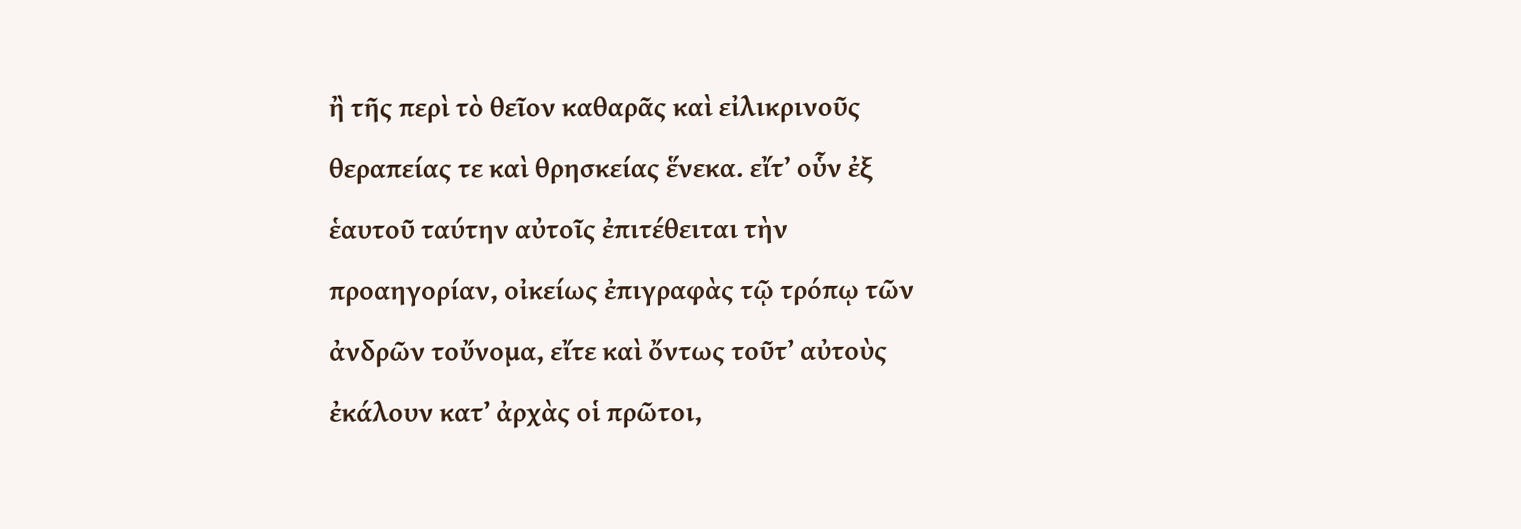ἢ τῆς περὶ τὸ θεῖον καθαρᾶς καὶ εἰλικρινοῦς θεραπείας τε καὶ θρησκείας ἕνεκα. εἴτ’ οὗν ἐξ ἑαυτοῦ ταύτην αὐτοῖς ἐπιτέθειται τὴν προαηγορίαν, οἰκείως ἐπιγραφὰς τῷ τρόπῳ τῶν ἀνδρῶν τοὔνομα, εἴτε καὶ ὄντως τοῦτ’ αὐτοὺς ἐκάλουν κατ’ ἀρχὰς οἱ πρῶτοι,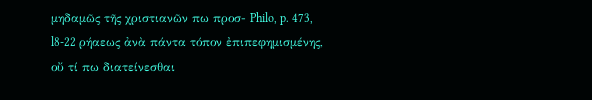μηδαμῶς τῆς χριστιανῶν πω προσ- Philo, p. 473, l8-22 ρήαεως ἀνὰ πάντα τόπον ἐπιπεφημισμένης, οὔ τί πω διατείνεσθαι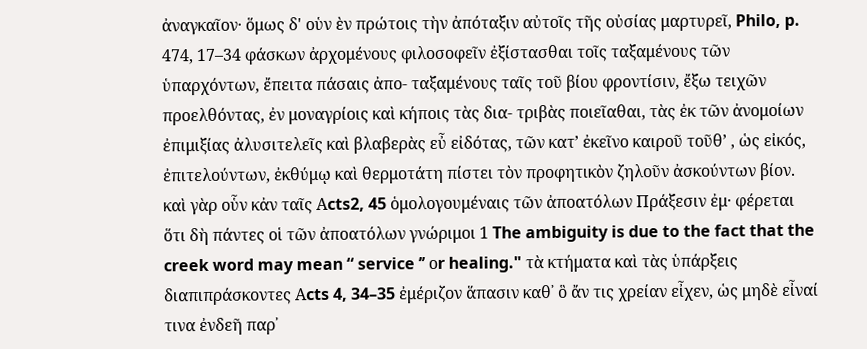ἀναγκαῖον· ὅμως δ' οὑν ὲν πρώτοις τὴν ἀπόταξιν αὐτοῖς τῆς οὐσίας μαρτυρεῖ, Philo, p. 474, 17–34 φάσκων ἀρχομένους φιλοσοφεῖν ἐξίστασθαι τοῖς ταξαμένους τῶν ὑπαρχόντων, ἔπειτα πάσαις ἀπο- ταξαμένους ταῖς τοῦ βίου φροντίσιν, ἔξω τειχῶν προελθόντας, ἐν μοναγρίοις καὶ κήποις τὰς δια- τριβὰς ποιεῖαθαι, τὰς ἐκ τῶν ἀνομοίων ἐπιμιξίας ἀλυσιτελεῖς καὶ βλαβερὰς εὖ εἰδότας, τῶν κατ’ ἐκεῖνο καιροῦ τοῦθ’ , ὡς εἰκός, ἐπιτελούντων, ἐκθύμῳ καὶ θερμοτάτη πίστει τὸν προφητικὸν ζηλοῦν ἀσκούντων βίον. καὶ γὰρ οὗν κἀν ταῖς Αcts2, 45 ὁμολογουμέναις τῶν ἀποατόλων Πράξεσιν ἐμ· φέρεται ὅτι δὴ πάντες οἱ τῶν ἀποατόλων γνώριμοι 1 The ambiguity is due to the fact that the creek word may mean “ service ’’ οr healing." τὰ κτήματα καὶ τὰς ὑπάρξεις διαπιπράσκοντες Αcts 4, 34–35 ἐμέριζον ἅπασιν καθ᾿ ὃ ἄν τις χρείαν εἶχεν, ὡς μηδὲ εἶναί τινα ἐνδεῆ παρ᾿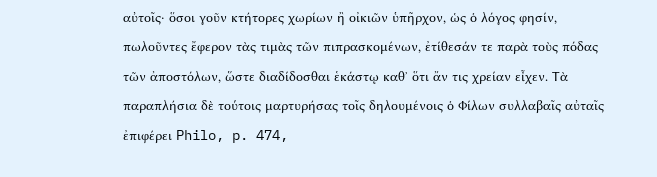αὐτοῖς· ὅσοι γοῦν κτήτορες χωρίων ἢ οἰκιῶν ὑπῆρχον, ὡς ὁ λόγος φησίν, πωλοῦντες ἔφερον τὰς τιμὰς τῶν πιπρασκομένων, ἐτίθεσάν τε παρὰ τοὺς πόδας τῶν ἀποστόλων, ὥστε διαδίδοσθαι ἑκάστῳ καθ᾿ ὅτι ἄν τις χρείαν εἶχεν. Τὰ παραπλήσια δὲ τούτοις μαρτυρήσας τοῖς δηλουμένοις ὁ Φίλων συλλαβαῖς αὐταῖς ἐπιφέρει Philo, p. 474,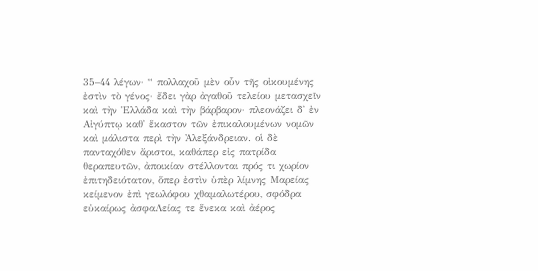35–44 λέγων· “ πολλαχοῦ μὲν οὗν τῆς οἰκουμένης ἐστὶν τὸ γένος· ἔδει γὰρ ἀγαθοῦ τελείου μετασχεῖν καὶ τὴν Ἑλλάδα καὶ τὴν βάρβαρον· πλεονάζει δ᾿ ἐν Αἰγύπτῳ καθ᾿ ἕκαστον τῶν ἐπικαλουμένων νομῶν καὶ μάλιστα περὶ τὴν Ἀλεξάνδρειαν. οἱ δὲ πανταχόθεν ἄριστοι, καθάπερ εἰς πατρίδα θεραπευτῶν, ἀποικίαν στέλλονται πρός τι χωρίον ἐπιτηδειότατον, ὅπερ ἐστὶν ὑπὲρ λίμνης Μαρείας κείμενον ἐπὶ γεωλόφου χθαμαλωτέρου, σφόδρα εὐκαίρως ἀσφαΛείας τε ἕνεκα καὶ ἀέρος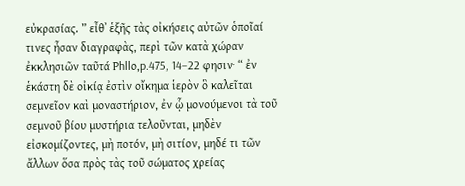εὐκρασίας. ” εἶθ᾿ ἑξῆς τὰς οἰκήσεις αὐτῶν ὁποῖαί τινες ἦσαν διαγραφὰς, περὶ τῶν κατὰ χώραν ἐκκλησιῶν ταῦτά Ρhllο,p.475, 14–22 φησιν· “ ἐν ἑκάστη δὲ οἰκίᾳ ἐστὶν οἴκημα ἱερὸν ὃ καλεῖται σεμνεῖον καὶ μοναστήριον, ἐν ᾧ μονούμενοι τὰ τοῦ σεμνοῦ βίου μυστήρια τελοῦνται, μηδὲν εἰσκομίζοντες, μὴ ποτόν, μὴ σιτίον, μηδέ τι τῶν ἄλλων ὅσα πρὸς τὰς τοῦ σώματος χρείας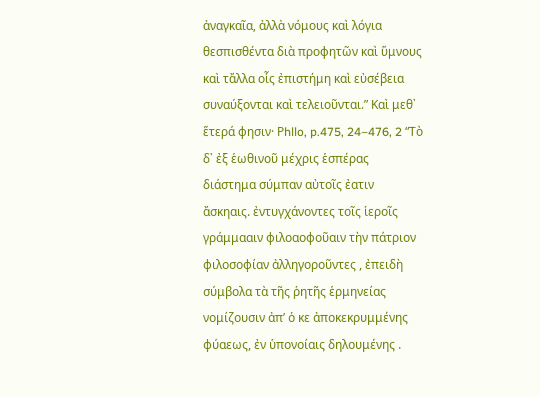ἀναγκαῖα, ἀλλὰ νόμους καὶ λόγια θεσπισθέντα διὰ προφητῶν καὶ ὕμνους καὶ τἄλλα οἷς ἐπιστήμη καὶ εὐσέβεια συναύξονται καὶ τελειοῦνται.” Καὶ μεθ᾿ ἕτερά φησιν· Ρhllo, p.475, 24–476, 2 “Τὸ δ᾿ ἐξ ἑωθινοῦ μέχρις ἑσπέρας διάστημα σύμπαν αὐτοῖς ἐατιν ἄσκηαις. ἐντυγχάνοντες τοῖς ἱεροῖς γράμμααιν φιλοαοφοῦαιν τὴν πάτριον φιλοσοφίαν ἀλληγοροῦντες , ἐπειδὴ σύμβολα τὰ τῆς ῥητῆς ἑρμηνείας νομίζουσιν ἀπ’ ὁ κε ἀποκεκρυμμένης φύαεως, ἐν ὑπονοίαις δηλουμένης .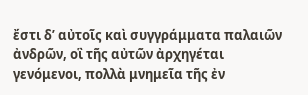ἔστι δ’ αὐτοῖς καὶ συγγράμματα παλαιῶν ἀνδρῶν, οἳ τῆς αὐτῶν ἀρχηγέται γενόμενοι, πολλὰ μνημεῖα τῆς ἐν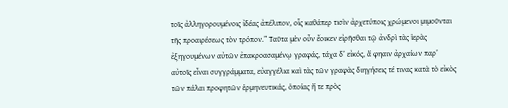τοῖς ἀλληγορουμένοις ἰδέας ἀπέλιπον, οἷς καθάπερ τισὶν ἀρχετύποις χρώμενοι μιμοῦνται τῆς προαιρέσεως τὸν τρόπον.” Ταῦτα μὲν οὖν ἔοικεν εἰρῆσθαι τῷ ἀνδρὶ τὰς ἱερὰς ἐξηγουμένων αὐτῶν ἐπακροασαμένῳ γραφάς, τάχα δ’ εἰκός, ἅ φηαιν ἀρχαίων παρ’ αὐτοῖς εἶναι συγγράμματα, εὐαγγέλια καὶ τὰς τῶν γραφὰς διηγήσεις τέ τινας κατὰ τὸ εἰκὸς τῶν πάλαι προφητῶν ἑρμηνευτικάς, ὁποίας ἥ τε πρὸς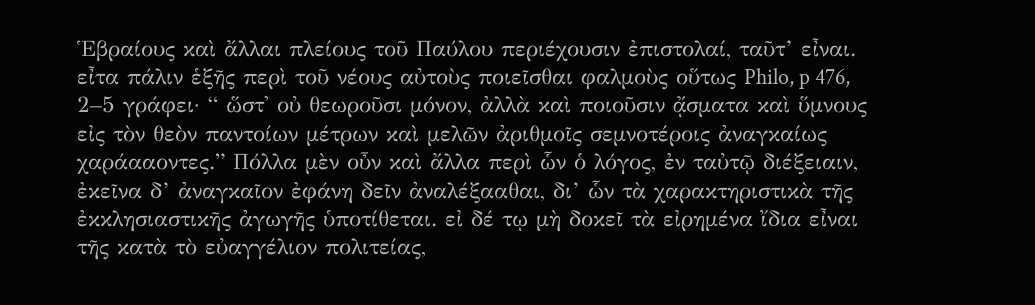Ἑβραίους καὶ ἄλλαι πλείους τοῦ Παύλου περιέχουσιν ἐπιστολαί, ταῦτ’ εἶναι. εἶτα πάλιν ἑξῆς περὶ τοῦ νέους αὐτοὺς ποιεῖσθαι φαλμοὺς οὕτως Philo, p 476, 2–5 γράφει· “ ὥστ' οὐ θεωροῦσι μόνον, ἀλλὰ καὶ ποιοῦσιν ᾄσματα καὶ ὕμνους εἰς τὸν θεὸν παντοίων μέτρων καὶ μελῶν ἀριθμοῖς σεμνοτέροις ἀναγκαίως χαράααοντες.” Πόλλα μὲν οὖν καὶ ἄλλα περὶ ὧν ὁ λόγος, ἐν ταὐτῷ διέξειαιν, ἐκεῖνα δ’ ἀναγκαῖον ἐφάνη δεῖν ἀναλέξααθαι, δι’ ὧν τὰ χαρακτηριστικὰ τῆς ἐκκλησιαστικῆς ἀγωγῆς ὑποτίθεται. εἰ δέ τῳ μὴ δοκεῖ τὰ εἰρημένα ἴδια εἶναι τῆς κατὰ τὸ εὐαγγέλιον πολιτείας,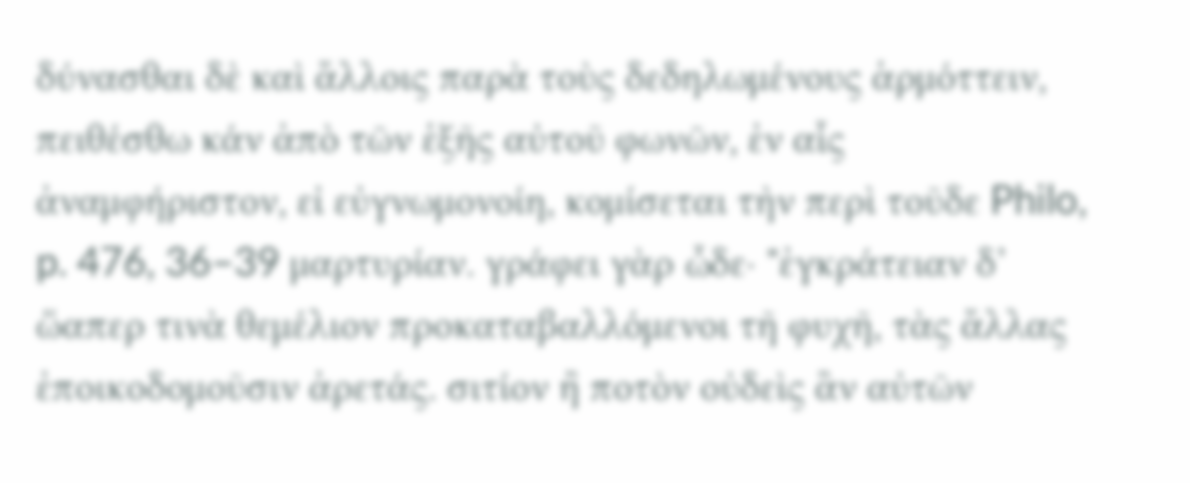δύνασθαι δὲ καὶ ἄλλοις παρὰ τοὺς δεδηλωμένους ἁρμόττειν, πειθέσθω κάν ἀπὸ τῶν ἑξῆς αὐτοῦ φωνῶν, ἐν αἷς ἀναμφήριστον, εἰ εὐγνωμονοίη, κομίσεται τὴν περὶ τοῦδε Philo, p. 476, 36–39 μαρτυρίαν. γράφει γὰρ ὧδε· "ἐγκράτειαν δ’ ὥαπερ τινὰ θεμέλιον προκαταβαλλόμενοι τῆ φυχῆ, τὰς ἄλλας ἐποικοδομοῦσιν ἀρετάς. σιτίον ἢ ποτὸν οὐδεὶς ἂν αὐτῶν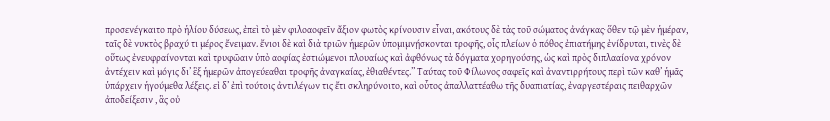προσενέγκαιτο πρὸ ἡλίου δύσεως, ἐπεὶ τὸ μὲν φιλοαοφεῖν ἄξιον φωτὸς κρίνουσιν εἶναι, ακότους δὲ τὰς τοῦ σώματος ἀνάγκας· ὅθεν τῷ μὲν ἡμέραν, ταῖς δὲ νυκτὸς βραχύ τι μέρος ἔνειμαν. ἔνιοι δὲ καὶ διὰ τριῶν ἡμερῶν ὑπομιμνῄσκονται τροφῆς, οἷς πλείων ὁ πόθος ἐπιατήμης ἐνίδρυται, τινὲς δὲ οὕτως ἐνευφραίνονται καὶ τρυφῶαιν ὑπὸ αοφίας ἐστιώμενοι πλουαίως καὶ ἀφθόνως τὰ δόγματα χορηγούσης, ὡς καὶ πρὸς διπλααίονα χρόνον ἀντέχειν καὶ μόγις δι’ ἓξ ἡμερῶν ἀπογεύεαθαι τροφῆς ἀναγκαίας, ἐθιαθέντες.” Ταύτας τοῦ Φίλωνος σαφεῖς καὶ ἀναντιρρήτους περὶ τῶν καθ’ ἡμᾶς ὑπάρχειν ἡγούμεθα λέξεις. εἰ δ’ ἐπὶ τούτοις ἀντιλέγων τις ἔτι σκληρύνοιτο, καὶ οὗτος ἀπαλλαττέαθω τῆς δυαπιατίας, ἐναργεστέραις πειθαρχῶν ἀποδείξεσιν , ἃς οὐ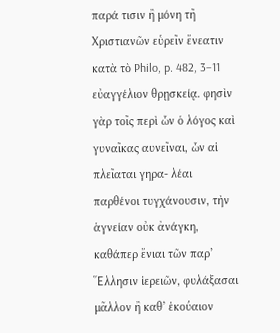παρά τισιν ἢ μόνη τῆ Χριστιανῶν εὑρεῖν ἔνεατιν κατὰ τὸ Philo, p. 482, 3–11 εὐαγγέλιον θρῃσκείᾳ. φησὶν γὰρ τοῖς περὶ ὧν ὁ λόγος καὶ γυναῖκας αυνεῖναι, ὧν αἱ πλεῖαται γηρα- λέαι παρθένοι τυγχάνουσιν, τὴν ἁγνείαν οὐκ ἀνάγκη, καθάπερ ἔνιαι τῶν παρ’ Ἕλλησιν ἱερειῶν, φυλάξασαι μᾶλλον ἢ καθ’ ἑκούαιον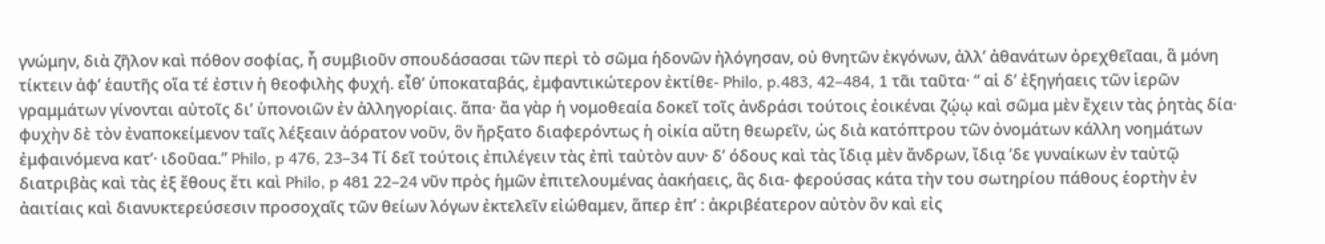γνώμην, διὰ ζῆλον καὶ πόθον σοφίας, ἧ συμβιοῦν σπουδάσασαι τῶν περὶ τὸ σῶμα ἡδονῶν ἠλόγησαν, οὐ θνητῶν ἐκγόνων, ἀλλ’ ἀθανάτων ὀρεχθεῖααι, ἃ μόνη τίκτειν ἀφ’ ἑαυτῆς οἵα τέ ἐστιν ἡ θεοφιλὴς φυχή. εἶθ’ ὑποκαταβάς, ἐμφαντικώτερον ἐκτίθε- Philo, p.483, 42–484, 1 τᾶι ταῦτα· “ αἱ δ’ ἐξηγήαεις τῶν ἱερῶν γραμμάτων γίνονται αὐτοῖς δι’ ὑπονοιῶν ἐν ἀλληγορίαις. ἅπα· ἄα γὰρ ἡ νομοθεαία δοκεῖ τοῖς ἀνδράσι τούτοις ἐοικέναι ζῴῳ καὶ σῶμα μὲν ἔχειν τὰς ῥητὰς δία· φυχὴν δὲ τὸν ἐναποκείμενον ταῖς λέξεαιν ἀόρατον νοῦν, ὃν ἤρξατο διαφερόντως ἡ οἰκία αὕτη θεωρεῖν, ὡς διὰ κατόπτρου τῶν ὀνομάτων κάλλη νοημάτων ἐμφαινόμενα κατ’· ιδοῦαα.” Philo, p 476, 23–34 Τί δεῖ τούτοις ἐπιλέγειν τὰς ἐπὶ ταὐτὸν αυν· δ’ όδους καὶ τὰς ἴδιᾳ μὲν ἄνδρων, ἴδιᾳ ’δε γυναίκων ἐν ταὐτῷ διατριβὰς καὶ τὰς ἐξ ἔθους ἔτι καὶ Philo, p 481 22–24 νῦν πρὸς ἡμῶν ἐπιτελουμένας ἀακήαεις, ἃς δια- φερούσας κάτα τὴν του σωτηρίου πάθους ἑορτὴν ἐν ἀαιτίαις καὶ διανυκτερεύσεσιν προσοχαῖς τῶν θείων λόγων ἐκτελεῖν εἰώθαμεν, ἅπερ ἐπ’ : ἀκριβέατερον αὐτὸν ὃν καὶ εἰς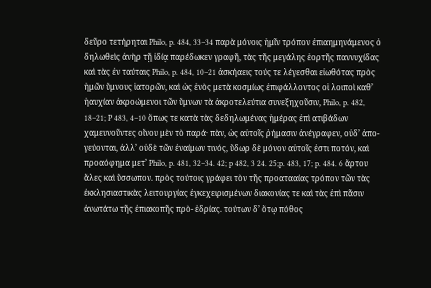δεῦρο τετήρηται Philo, p. 484, 33–34 παρὰ μόνοις ἡμῖν τρόπον ἐπιαημηνάμενος ὁ δηλωθεὶς ἀνὴρ τῇ ἰδίᾳ παρέδωκεν γραφῆ, τὰς τῆς μεγάλης ἑορτῆς παννυχίδας καὶ τὰς ἐν ταύταις Philo, p. 484, 10–21 ἀσκήαεις τούς τε λέγεσθαι εἰωθότας πρὸς ἡμῶν ὕμνους ἱατορῶν, καὶ ὡς ἑνὸς μετὰ κοσμίως ἐπιφάλλοντος οἱ λοιποὶ καθ’ ἡαυχίαν ἀκροώμενοι τῶν ὕμνων τὰ ἀκροτελεύτια συνεξηχοῦσιν, Philo, p. 482, 18–21; P 483, 4–10 ὅπως τε κατὰ τὰς δεδηλωμένας ἡμέρας ἐπὶ ατιβάδων χαμευνοῦντες οἴνου μὲν τὸ παρά· πὰν, ὡς αὐτοῖς ῥήμασιν ἀνέγραφεν, οὐδ’ ἀπο- γεύονται, ἀλλ’ οὐδὲ τῶν ἐναίμων τινός, ὕδωρ δὲ μόνον αὐτοῖς ἐστι ποτόν, καὶ προαόφημα μετ’ Philo, p. 481, 32–34. 42; p 482, 3 24. 25;p. 483, 17; p. 484. 6 ἄρτου ἅλες καὶ ὕσσωπον. πρὸς τούτοις γράφει τὸν τῆς προατααίας τρόπον τῶν τὰς ἐκκλησιαστικὰς λειτουργίας ἐγκεχειρισμένων διακονίας τε καὶ τὰς ἐπὶ πᾶσιν ἀνωτάτω τῆς ἐπιακοπῆς πρὸ- ἑδρίας. τούτων δ’ ὅτῳ πόθος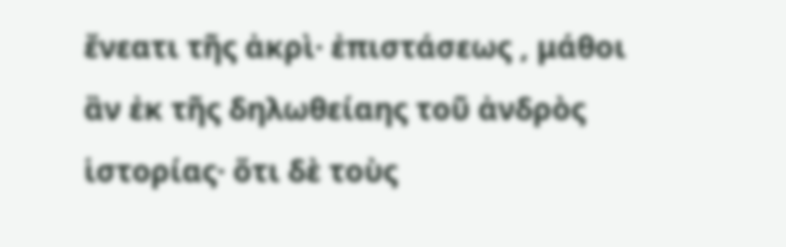ἔνεατι τῆς ἀκρὶ· ἐπιστάσεως , μάθοι ἂν ἐκ τῆς δηλωθείαης τοῦ ἀνδρὸς ἱστορίας· ὅτι δὲ τοὺς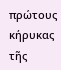πρώτους κήρυκας τῆς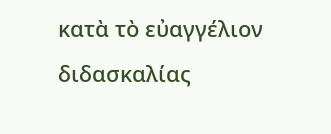κατὰ τὸ εὐαγγέλιον διδασκαλίας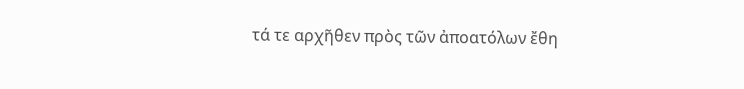τά τε αρχῆθεν πρὸς τῶν ἀποατόλων ἔθη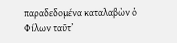παραδεδομένα καταλαβὼν ὁ Φίλων ταῦτ’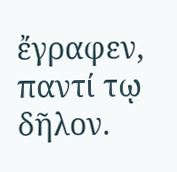ἔγραφεν, παντί τῳ δῆλον.